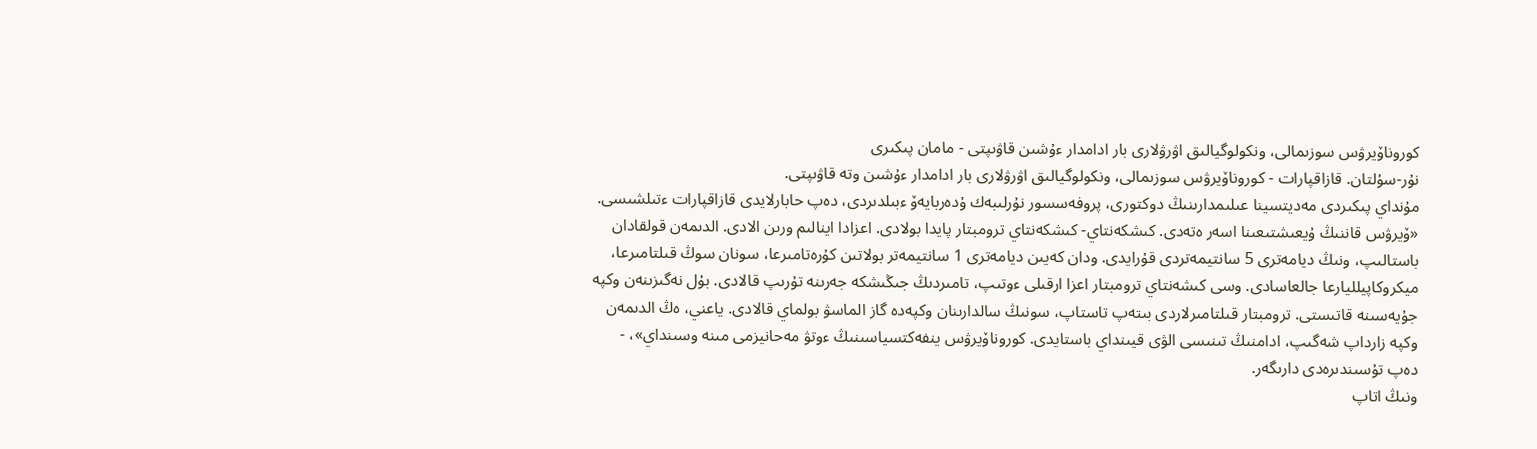كوروناۆيرۋس سوزىمالى، ونكولوگيالىق اۋرۋلارى بار ادامدار ءۇشىن قاۋىپتى - مامان پىكىرى
نۇر-سۇلتان. قازاقپارات - كوروناۆيرۋس سوزىمالى، ونكولوگيالىق اۋرۋلارى بار ادامدار ءۇشىن وتە قاۋىپتى.
مۇنداي پىكىردى مەديتسينا عىلىمدارىنىڭ دوكتورى، پروفەسسور نۇرلىبەك ۇدەربايەۆ ءبىلدىردى، دەپ حابارلايدى قازاقپارات ءتىلشىسى.
«ۆيرۋس قاننىڭ ۇيعىشتىعىنا اسەر ەتەدى. كىشكەنتاي- كىشكەنتاي ترومبتار پايدا بولادى. اعزادا اينالىم ورىن الادى. الدىمەن قولقادان باستالىپ، ونىڭ ديامەترى 5 سانتيمەتردى قۇرايدى. ودان كەيىن ديامەترى 1 سانتيمەتر بولاتىن كۇرەتامىرعا، سونان سوڭ قىلتامىرعا، ميكروكاپيلليارعا جالعاسادى. وسى كىشەنتاي ترومبتار اعزا ارقىلى ءوتىپ، تامىردىڭ جىڭىشكە جەرىنە تۇرىپ قالادى. بۇل نەگىزىنەن وكپە جۇيەسىنە قاتىستى. ترومبتار قىلتامىرلاردى بىتەپ تاستاپ، سونىڭ سالدارىنان وكپەدە گاز الماسۋ بولماي قالادى. ياعني، ەڭ الدىمەن وكپە زارداپ شەگىپ، ادامنىڭ تىنىسى الۋى قيىنداي باستايدى. كوروناۆيرۋس ينفەكتسياسىنىڭ ءوتۋ مەحانيزمى مىنە وسىنداي»، - دەپ تۇسىندىرەدى دارىگەر.
ونىڭ اتاپ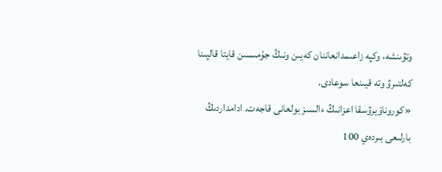وتۋىنشە، وكپە زاعىمدانعاننان كەيىن ونىڭ جۇمىسىن قايتا قالپىنا كەلتىرۋ وتە قيىنعا سوعادى.
«كوروناۆيرۋسقا اعزانىڭ ءالسىز بولعانى قاجەت. ادامداردىڭ بارلىعى بىردەي 100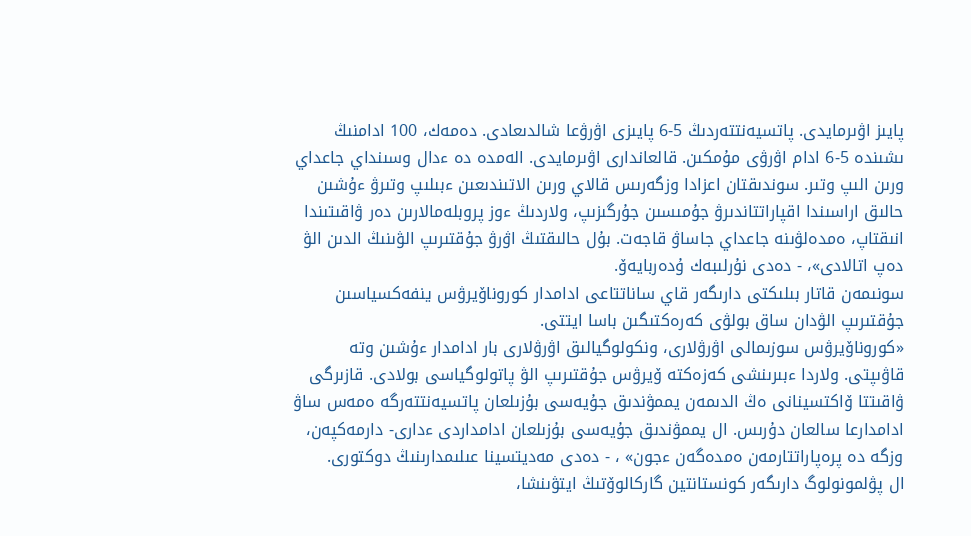پايىز اۋىرمايدى. پاتسيەنتتەردىڭ 5-6 پايىزى اۋرۋعا شالدىعادى. دەمەك، 100 ادامنىڭ ىشىندە 5-6 ادام اۋرۋى مۇمكىن. قالعاندارى اۋىرمايدى. الەمدە دە ءدال وسىنداي جاعداي ورىن الىپ وتىر. سوندىقتان اعزادا وزگەرىس قالاي ورىن الاتىندىعىن ءبىلىپ وتىرۋ ءۇشىن حالىق اراسىندا اقپاراتتاندىرۋ جۇمىسىن جۇرگىزىپ، ولاردىڭ ءوز پروبلەمالارىن دەر ۋاقىتىندا انىقتاپ، ەمدەلۋىنە جاعداي جاساۋ قاجەت. بۇل حالىقتىڭ اۋرۋ جۇقتىرىپ الۋىنىڭ الدىن الۋ دەپ اتالادى»، - دەدى نۇرلىبەك ۇدەربايەۆ.
سونىمەن قاتار بىلىكتى دارىگەر قاي ساناتتاعى ادامدار كوروناۆيرۋس ينفەكسياسىن جۇقتىرىپ الۋدان ساق بولۋى كەرەكتىگىن باسا ايتتى.
«كوروناۆيرۋس سوزىمالى اۋرۋلارى، ونكولوگيالىق اۋرۋلارى بار ادامدار ءۇشىن وتە قاۋىپتى. ولاردا ءبىرىنشى كەزەكتە ۆيرۋس جۇقتىرىپ الۋ پاتولوگياسى بولادى. قازىرگى ۋاقىتتا ۆاكتسينانى ەڭ الدىمەن يممۋندىق جۇيەسى بۇزىلعان پاتسيەنتتەرگە ەمەس ساۋ ادامدارعا سالعان دۇرىس. ال يممۋندىق جۇيەسى بۇزىلعان ادامداردى ءدارى- دارمەكپەن، وزگە دە پرەپاراتتارمەن ەمدەگەن ءجون» ، - دەدى مەديتسينا عىلىمدارىنىڭ دوكتورى.
ال پۋلمونولوگ دارىگەر كونستانتين گاركالوۆتىڭ ايتۋىنشا،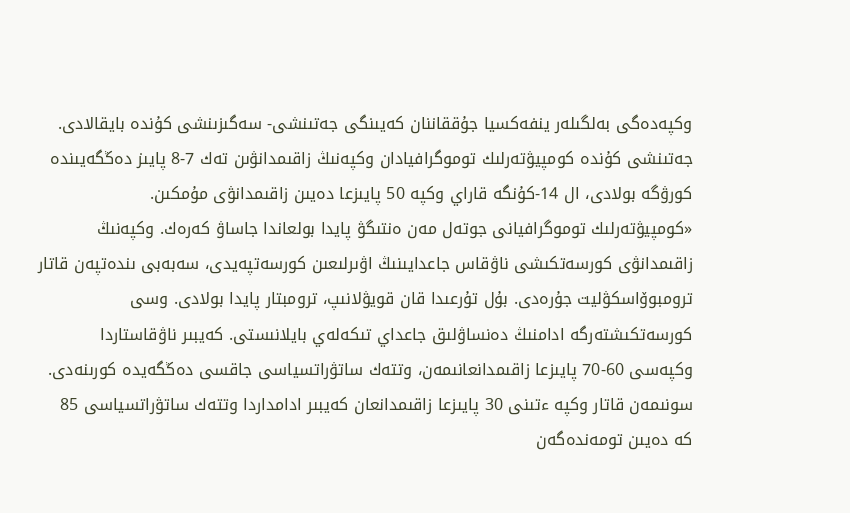وكپەدەگى بەلگىلەر ينفەكسيا جۇققاننان كەيىنگى جەتىنشى- سەگىزىنشى كۇندە بايقالادى. جەتىنشى كۇندە كومپيۋتەرلىك توموگرافيادان وكپەنىڭ زاقىمدانۋىن تەك 7-8 پايىز دەڭگەيىندە كورۋگە بولادى، ال 14-كۇنگە قاراي وكپە 50 پايىزعا دەيىن زاقىمدانۋى مۇمكىن.
«كومپيۋتەرلىك توموگرافيانى جوتەل مەن ەنتىگۋ پايدا بولعاندا جاساۋ كەرەك. وكپەنىڭ زاقىمدانۋى كورسەتكىشى ناۋقاس جاعدايىنىڭ اۋىرلىعىن كورسەتپەيدى، سەبەبى ىندەتپەن قاتار ترومبوۆاسكۋليت جۇرەدى. بۇل تۇرعىدا قان قويۋلانىپ، ترومبتار پايدا بولادى. وسى كورسەتكىشتەرگە ادامنىڭ دەنساۋلىق جاعداي تىكەلەي بايلانىستى. كەيبىر ناۋقاستاردا وكپەسى 60-70 پايىزعا زاقىمدانعانىمەن، وتتەك ساتۋراتسياسى جاقسى دەڭگەيدە كورىنەدى. سونىمەن قاتار وكپە ءتىنى 30 پايىزعا زاقىمدانعان كەيبىر ادامداردا وتتەك ساتۋراتسياسى 85 كە دەيىن تومەندەگەن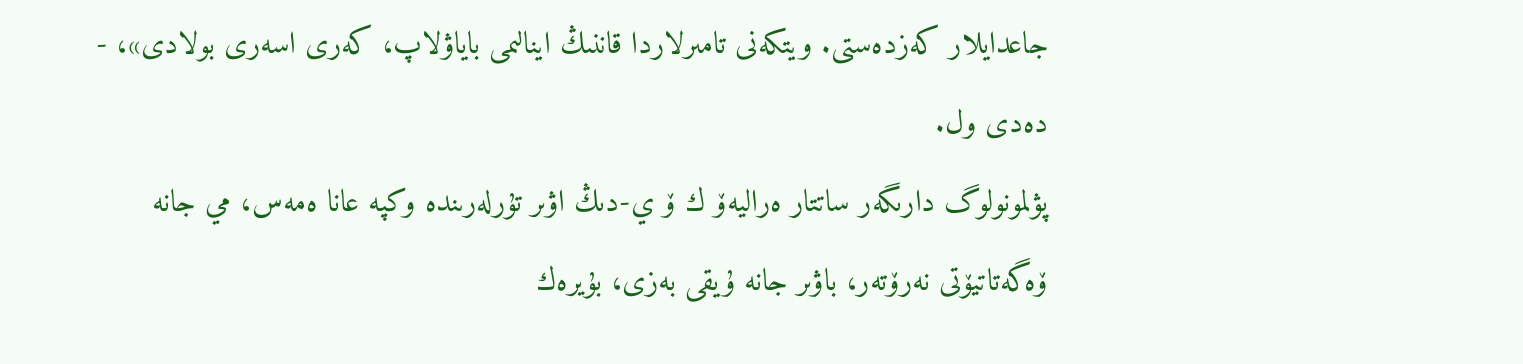جاعدايلار كەزدەستى. ويتكەنى تامىرلاردا قاننىڭ اينالىمى باياۋلاپ، كەرى اسەرى بولادى»، - دەدى ول.
پۋلمونولوگ دارىگەر ساتتار ەراليەۆ ك ۆ ي-دىڭ اۋىر تۇرلەرىندە وكپە عانا ەمەس، مي جانە ۆەگەتاتيۆتى نەرۆتەر، باۋىر جانە ۇيقى بەزى، بۇيرەك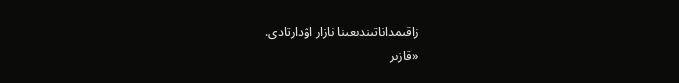زاقىمداناتىندىعىنا نازار اۋدارتادى.
«قازىر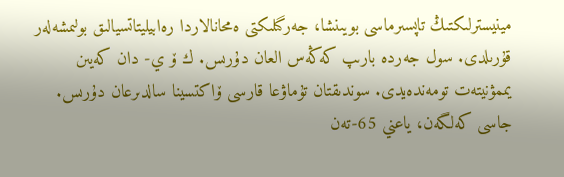مينيسترلىكتىڭ تاپسىرماسى بويىنشا، جەرگىلىكتى ەمحانالاردا رەابيليتاتسيالىق بولىمشەلەر قۇرىلدى. سول جەردە بارىپ كەڭەس العان دۇرىس. ك ۆ ي- دان كەيىن يممۋنيتەت تومەندەيدى. سوندىقتان تۇماۋعا قارسى ۆاكتسينا سالدىرعان دۇرىس. جاسى كەلگەن، ياعني 65-تەن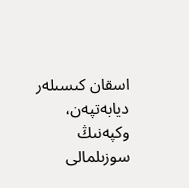اسقان كىسىلەر ديابەتپەن، وكپەنىڭ سوزىلمالى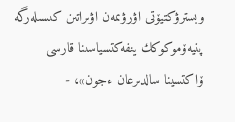وبسترۋكتيۆتى اۋرۋىمەن اۋىراتىن كىسىلەرگە پنيەۆموكوكك ينفەكتسياسىنا قارسى ۆاكتسينا سالدىرعان ءجون»، -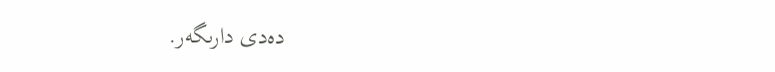دەدى دارىگەر.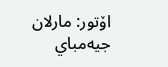اۆتور: مارلان جيەمباي